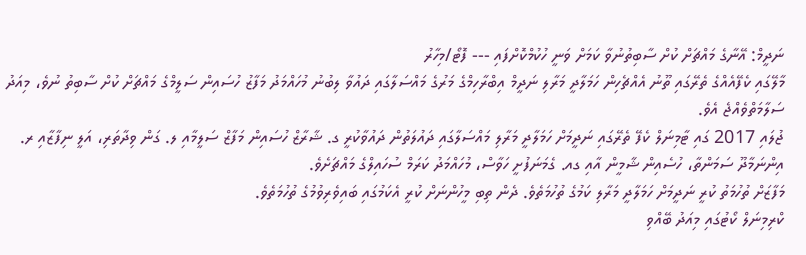ނަދީމް: އޭނާގެ މައްޗަށް ކުށް ސާބިތުނުވާ ކަމަށް ވަނީ ހުކުމްކޮށްފައި --- ފޮޓޯ/މިހާރު
މާލޭގައި ކެފޭއެއްގެ ތެރޭގައި ތޫނު އެއްޗެހިން ހަމަލާދީ މަރާލި ނަދީމް އިބްރާހިމްގެ މަރުގެ މައްސަލާގައި ދައުވާ ލިބުނު މުހައްމަދު މަފާޒު ހުސައިން ސަލީމްގެ މައްޗަށް ކުށް ސާބިތު ނުވެ، މިއަދު ސަލާމަތްވެއްޖެ އެވެ.
ޖުލައި 2017 ގައި ޓާމިނަލް ކެފޭ ތެރޭގައި ނަދީމަށް ހަމަލާދީ މަރާލި މައްސަލާގައި ދައުލަތުން ދައުވާކުރީ ގ. ޝާރާޒް ހުސައިން މަފާޒް ސަލީމާއި ލ. ގަން ވިދާތަރި، އަލީ ނިފާޒާއި ރ. އިންނަމާދޫ ސަމަންތާ، ހުސެއިން ޝާމީން އާއި ގއ. ގެމަނަފުށީ ހަވާސް، މުހައްމަދު ކަރަމް ސުހައިލްގެ މައްޗަށެވެ.
މަފާޒަށް ތުހުމަތު ކުރީ ނަދީމަށް ހަމަލާދީ މަރާލި ކަމުގެ ތުހުމަތެވެ. ދެން ތިބި މީހުންނަށް ކުރީ އެކަމުގައި ބައިވެރިވުމުގެ ތުހުމަތެވެ.
ކްރިމިނަލް ކޯޓުގައި މިއަދު ބޭއްވި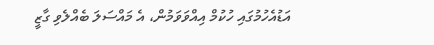އަޑުއެހުމުގައި ހުކުމް އިއްވަވަމުން، އެ މައްސަލަ ބެއްލެވި ގާޒީ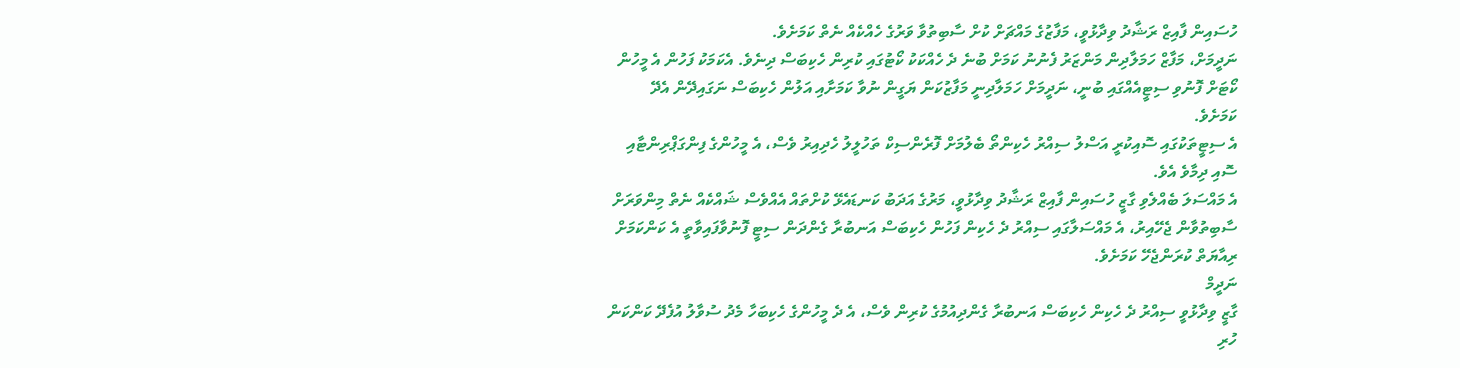ހުސައިން ފާއިޒް ރަޝާދު ވިދާޅުވީ، މަފާޒުގެ މައްޗަށް ކުށް ސާބިތުވާ ވަރުގެ ހެއްކެއް ނެތް ކަމަށެވެ.
ނަދީމަށް، މަފާޒް ހަމަލާދިން މަންޒަރު ފެނުނު ކަމަށް ބުނެ ދެ ހެއްކަކު ކޯޓުގައި ކުރިން ހެކިބަސް ދިނެވެ. އެކަމަކު ފަހުން އެ މީހުން ކޯޓަށް ފޮނުވި ސިޓީއެއްގައި ބުނީ، ނަދީމަށް ހަމަލާދިނީ މަފާޒުކަން ޔަގީން ނުވާ ކަމަށާއި އަލުން ހެކިބަސް ނަގައިދޭން އެދޭ ކަމަށެވެ.
އެ ސިޓީތަކުގައި ސޮއިކުރީ އަސްލު ސިއްރު ހެކިންތޯ ބެލުމަށް ފޮރެންސިކް ތަހުލީލު ހެދިއިރު ވެސް، އެ މީހުންގެ ފިންގަޕްރިންޓާއި ސޮއި ދިމާވެ އެވެ.
އެ މައްސަލަ ބެއްލެވި ގާޒީ ހުސައިން ފާއިޒް ރަޝާދު ވިދާޅުވީ، މަރުގެ އަދަބު ކަނޑައެޅޭ ކުށްތައް އެއްވެސް ޝައްކެއް ނެތް މިންވަރަށް ސާބިތުވާން ޖެހޭއިރު، އެ މައްސަލާގައި ސިއްރު ދެ ހެކިން ފަހުން ހެކިބަސް އަނބުރާ ގެންދަން ސިޓީ ފޮނުވާފައިވާތީ އެ ކަންކަމަށް ރިއާޔަތް ކުރަންޖެހޭ ކަމަށެވެ.
ނަދީމް
ގާޒީ ވިދާޅުވީ ސިއްރު ދެ ހެކިން ހެކިބަސް އަނބުރާ ގެންދިއުމުގެ ކުރިން ވެސް، އެ ދެ މީހުންގެ ހެކިބަހާ މެދު ސުވާލު އުފެދޭ ކަންކަން ހުރި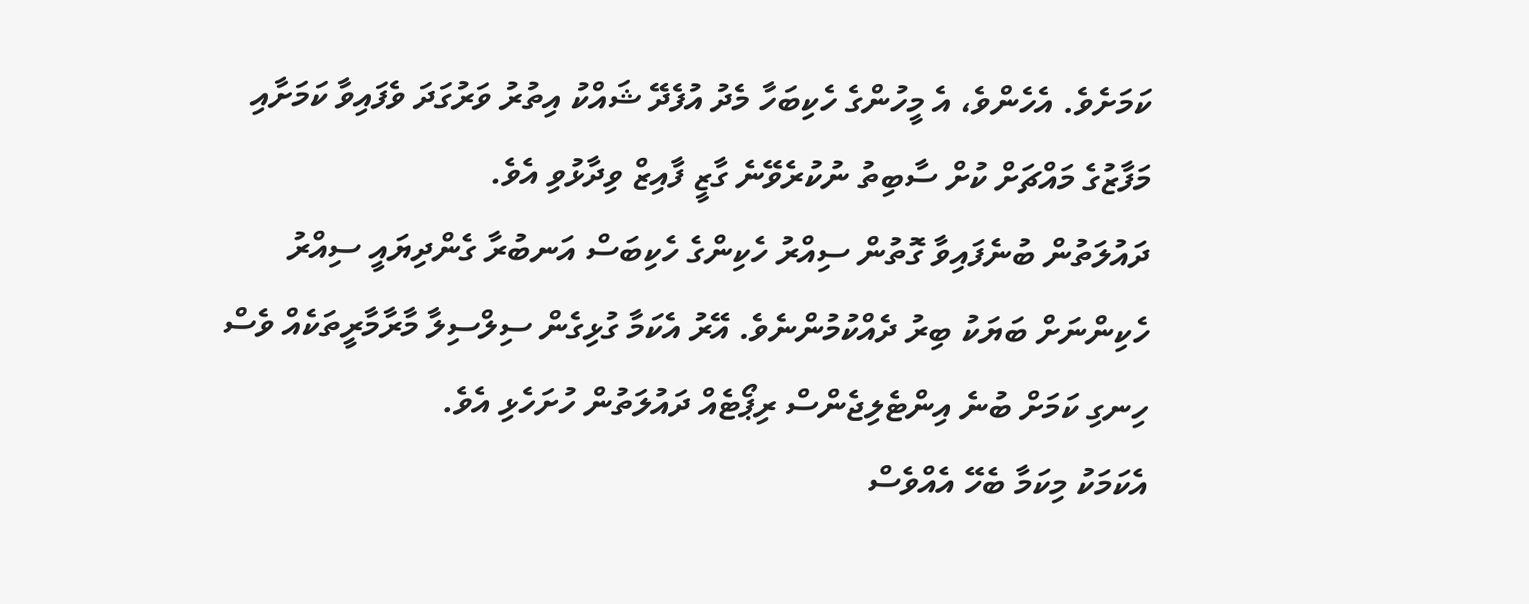ކަމަށެވެ. އެހެންވެ، އެ މީހުންގެ ހެކިބަހާ މެދު އުފެދޭ ޝައްކު އިތުރު ވަރުގަދަ ވެފައިވާ ކަމަށާއި މަފާޒުގެ މައްޗަށް ކުށް ސާބިތު ނުކުރެވޭނެ ގާޒީ ފާއިޒް ވިދާޅުވި އެވެ.
ދައުލަތުން ބުނެފައިވާ ގޮތުން ސިއްރު ހެކިންގެ ހެކިބަސް އަނބުރާ ގެންދިޔައީ ސިއްރު ހެކިންނަށް ބަޔަކު ބިރު ދެއްކުމުންނެވެ. އޭރު އެކަމާ ގުޅިގެން ސިލްސިލާ މާރާމާރީތަކެއް ވެސް ހިނގި ކަމަށް ބުނެ އިންޓެލިޖެންސް ރިޕޯޓެއް ދައުލަތުން ހުށަހެޅި އެވެ.
އެކަމަކު މިކަމާ ބެހޭ އެއްވެސް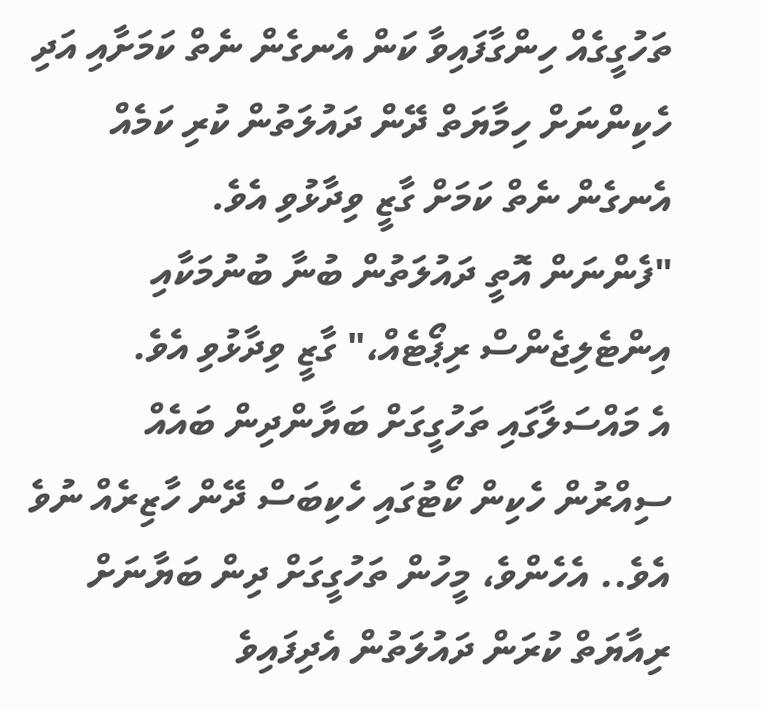ތަހުގީގެއް ހިންގާފައިވާ ކަން އެނގެން ނެތް ކަމަށާއި އަދި ހެކިންނަށް ހިމާޔަތް ދޭން ދައުލަތުން ކުރި ކަމެއް އެނގެން ނެތް ކަމަށް ގާޒީ ވިދާޅުވި އެވެ.
"ފެންނަން އޮތީ ދައުލަތުން ބުނާ ބުނުމަކާއި އިންޓެލިޖެންސް ރިޕޯޓެއް،" ގާޒީ ވިދާޅުވި އެވެ.
އެ މައްސަލާގައި ތަހުގީގަށް ބަޔާންދިން ބައެއް ސިއްރުން ހެކިން ކޯޓުގައި ހެކިބަސް ދޭން ހާޒިރެއް ނުވެ އެވެ.. އެހެންވެ، މީހުން ތަހުގީގަށް ދިން ބަޔާނަށް ރިއާޔަތް ކުރަން ދައުލަތުން އެދިފައިވެ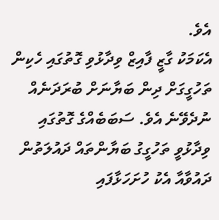އެވެ.
އެކަމަކު ގާޒީ ފާއިޒް ވިދާޅުވި ގޮތުގައި ހެކިން ތަހުގީގަށް ދިން ބަޔާނަށް ބުރަދަނެއް ނުދެވޭނެ އެވެ. ސަބަބެއްގެ ގޮތުގައި ވިދާޅުވީ ތަހުގީގު ބަޔާންތައް ދައުލަތުން ދައުވާއާ އެކު ހުށަހަޅާފައި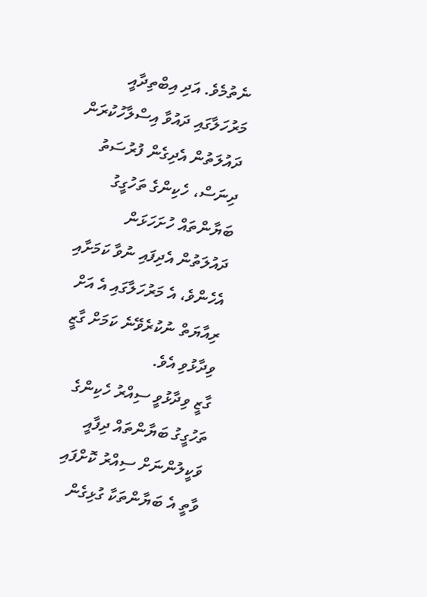ނެތުމެވެ. އަދި އިބްތިދާއީ މަރުހަލާގައި ދައުވާ އިސްލާހުކުރަން ދައުލަތުން އެދިގެން ފުރުސަތު ދިނަސް، ހެކިންގެ ތަހުގީގު ބަޔާންތައް ހުށަހަޅަން ދައުލަތުން އެދިފައި ނުވާ ކަމަށާއި އެހެންވެ، އެ މަރުހަލާގައި އެ އަށް ރިއާޔަތް ނުކުރެވޭނެ ކަމަށް ގާޒީ ވިދާޅުވި އެވެ.
ގާޒީ ވިދާޅުވީ ސިއްރު ހެކިންގެ ތަހުގީގު ބަޔާންތައް ދިފާއީ ވަކީލުންނަށް ސިއްރު ކޮށްފައި ވާތީ އެ ބަޔާންތަކާ ގުޅިގެން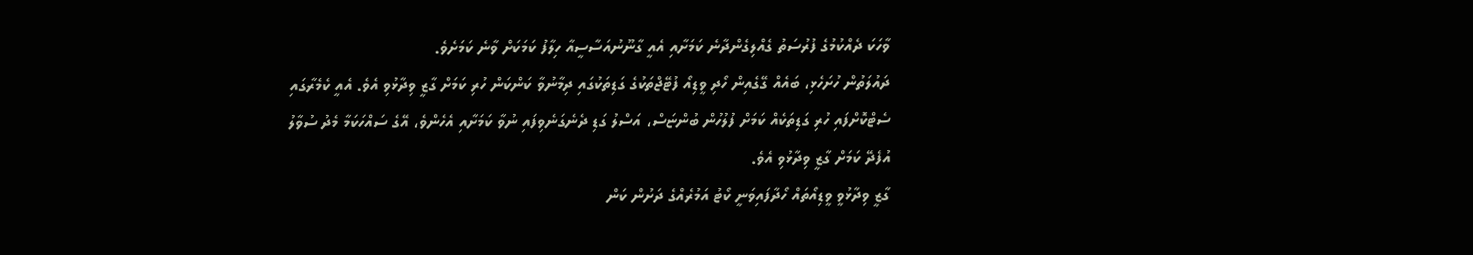ވާހަކަ ދެއްކުމުގެ ފުރުސަތު ގެއްލިގެންދާނެ ކަމަށާއި އެއީ ގާނޫނުއަސާސީއާ ހިލާފު ކަމަކަށް ވާނެ ކަމަށެވެ.
ދައުލަތުން ހުށަހެޅި، ބައެއް ގޭގެއިން ހޯދި ވީޑިއޯ ފުޓޭޖްތަކުގެ ގަޑިތަކުގައި ދިމާނުވާ ކަންކަން ހުރި ކަމަށް ގާޒީ ވިދާޅުވި އެވެ. އެއީ ކެމެރާގައި ސެޓްކޮށްފައި ހުރި ގަޑިތަކެއް ކަމަށް ފުލުހުން ބުންޏަސް، އަސްލު ގަޑި ދެނެގަނެވިފައި ނުވާ ކަމަށާއި އެހެންވެ، އޭގެ ސައްހަކަމާ މެދު ސުވާލު އުފެދޭ ކަމަށް ގާޒީ ވިދާޅުވި އެވެ.
ގާޒީ ވިދާޅުވީ ވީޑިއޯތައް ހޯދާފައިވަނީ ކޯޓު އަމުރެއްގެ ދަށުން ކަން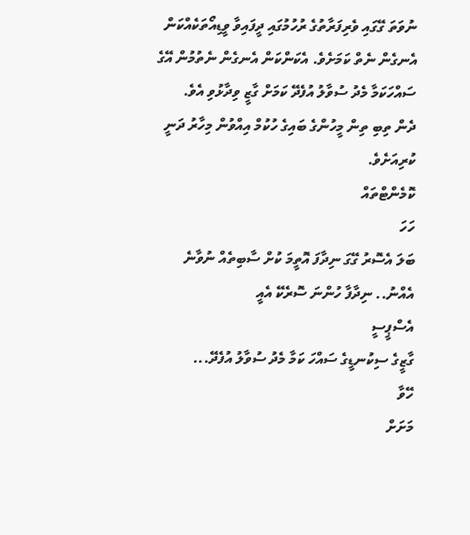ނުވަތަ ގޭގައި ވެރިފަރާތުގެ ރުހުމުގައި ދީފައިވާ ވީޑިއޯތަކެއްކަން އެނގެން ނެތް ކަމަށެވެ. އެކަންކަން އެނގެން ނެތުމުން އޭގެ ސައްހަކަމާ މެދު ސުވާލު އުފެދޭ ކަމަށް ގާޒީ ވިދާޅުވި އެވެ.
ދެން ތިބި ތިން މީހުންގެ ބައިގެ ހުކުމް އިއްވުން މިހާރު ދަނީ ކުރިއަށެވެ.
ކޮމެންޓްތައް
ހަހަ
ބަލަ އެސޮރު ގޭގަ ނިދާފަ އޮތީމަ ކުށް ސާބިތެއް ނުވާނެ އެއްނު.. ނިދާފާ ހުންނަ ސޮރެކޭ އެއީ
އެސްޕީސީ
ގާޒީގެ ސިކުނޑީގެ ސައްހަ ކަމާ މެދު ސުވާލު އުފެދޭ...
ހޭވާ
މަށަށް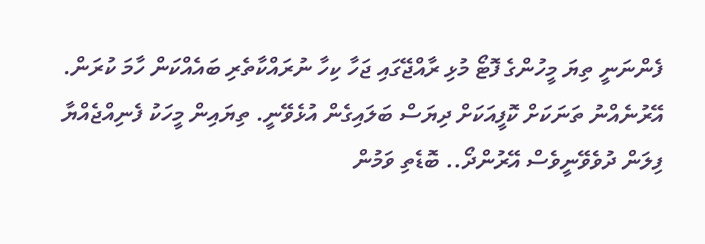ފެންނަނީ ތިޔަ މީހުންގެ ފޮޓޯ މުޅި ރާއްޖޭގައި ޖަހާ ކިހާ ނުރައްކާތެރި ބައެއްކަން ހާމަ ކުރަން. އޭރުނެއްނު ތަނަކަށް ކޮފީއަކަށް ދިޔަސް ބަލައިގެން އުޅެވޭނީ. ތިޔައިން މީހަކު ފެނިއްޖެއްޔާ ފިލަން ދުވެވޭނީވެސް އޭރުންދޯ.. ބޮޑެތި ވަމުން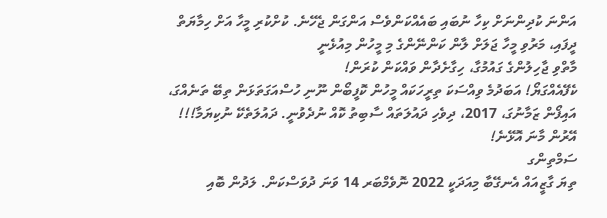އަންނަ ކުދިންނަށް ކިހާ ނުބައި ބައެއްކަންވެސް އަންގަން ޖެހޭނެ. ކުށްކުރި މީހާ އަށް ހިމާޔަތް ދީފައި، މަރުވި މީހާ ޖަލަށް ލާން ކަންނޭންގެ މި މީހުން މިއުޅެނީ
މާތްވި ޖާހިލުންގެ ގައުމުގާ، ހިގާށެދާން ވައްކަން ކުރަން!
ކެފޭއެއްގަޔޯ! އަބަދުމެ ވިއްސަކަ ތިރީހަކައް މީހުން ކޮފީބޯން ނޫނި ހުސްއަގަތަޅަން ތިބޭ ތަނެއްގަ، އައިފޯން ޒަމާނުގަ، 2017، ދިވެހި ދައުލަތައް ސާބިތު ކޮއް ނުދެވުނީ. ދައުލަތެކޭ ނުކިޔަމާ!!! އޭރުން މާނަ އޮޅޭނެ!
ސަމްތިންގ
ތިޔަ ގާޒީއައް އެނގޭބާ މިއަދަކީ 2022 ނޮވެމްބަރ 14 ވަނަ ދުވަސްކަން. ލަދުން ބޮއި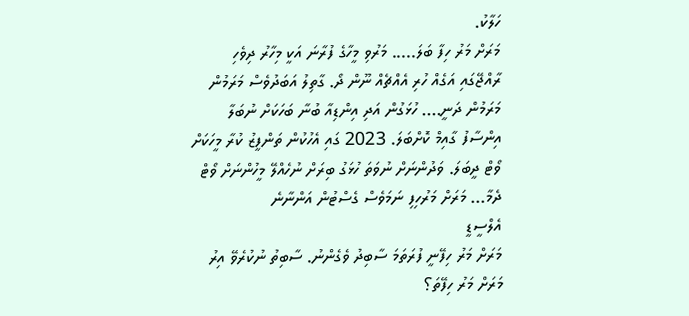ހަލާކު.
މަރަށް މަރު ހިފާ ބަލަ..... މަރުވި މީހާގެ ފުރާނަ އަކީ މިހާރު ދިވެހި ރާއްޖޭގައި އަގެއް ހުރި އެއްޗެއް ނޫން ދޯ. ގާތިލު އަބަދުވެސް މަރަމުން މަރަމުން ދަނީ.... ހުޅަގުން އަދި އިންޑިއާ ބުނާ ބަހަކަށް ނުބަލާ އިންސާފު ގާއިމް ކޮށްބަލަ. 2023 ގައި އެހުކުން ތަންފީޒު ކުރާ މީހަކަށް ވޯޓް ދީބަލަ. ވަދުންނަށް ނުވަތަ ހުޅަގު ބިރަށް ނުހެއްލޭ މީހުންނަށް ވޯޓް ދެމާ... މަރަށް މަރުހިފި ނަމަވެސް ގެސްޓުން އަންނާނެ
އެލްސީޑީ
މަރަށް މަރު ހިފޭނީ ފުރަތަމަ ސާބިދު ވެގެންނު. ސާބިތު ނުކުރެވޭ އިރު މަރަށް މަރު ހިފޭތަ؟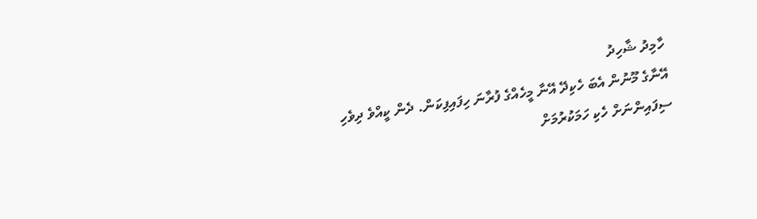ހާމިދު ޝާހިދު
އޭނާގެ މޫނުން އެބަ ހެކިދޭ އޭނާ މީހެއްގެ ފުރާނަ ހިފައިފިކަން. ދެން ކީއްވެ ދިވެހި ސިފައިންނަށް ހެކި ހަމަކުރުމަށް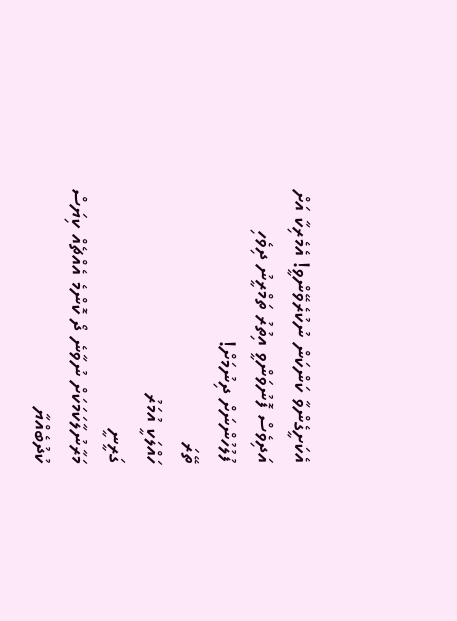އެކަށީގެންވާ ކަންކަން ނުކުރެވޭންވީ! އެމެރިކާ އަށް އަދިވެސް ފޮނުވަންވީ އިތުރު ތަމްރީނު ދިވެހި ފުލުހުންނަށް ދިނުމަށް!
ތޭރަ
ހައްލަކީ އުމަރު
ގަރީނީ
މަރާނުލާކަމަކަށް ނުވާނެ ދޯ ކޮންމެ އެއްޗެއް ކިޔަސް
ކުދުބެއްޔާ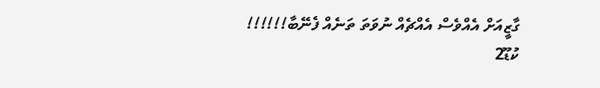ގާޒީއަށް އެއްވެސް އެއްޗެއް ނުވަތަ ތަނެއް ފެނޭބާ!!!!!!
ކުޑޫ2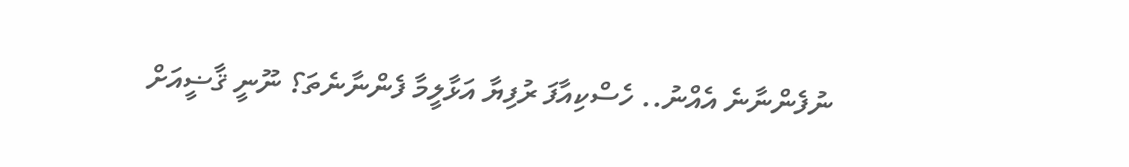ނުފެންނާނެ އެއްނު.. ހެސްކިއާފަ ރުފިޔާ އަޅާލީމާ ފެންނާނެތަ؟ ނޫނީ ޤާޟީއަށް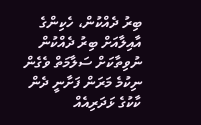ބިރު ދެއްކުން، ހެކިންގެ އާއިލާއަށް ބިރު ދެއްކުން ނުވިތާކަށް ސަލާމަތް ވެގެން ނިކުމެ މަރަން ފަށާނީ ދެން ކާކުގެ ޅަދަރިއެއް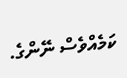ކަމެއްވެސް ނޭންގެ.